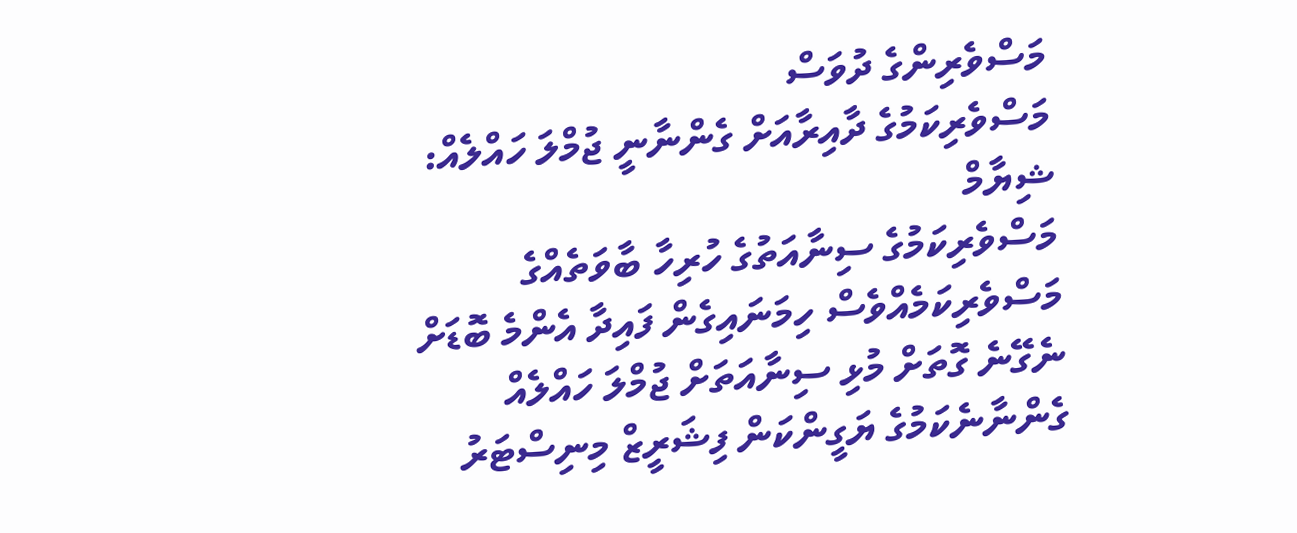މަސްވެރިންގެ ދުވަސް
މަސްވެރިކަމުގެ ދާއިރާއަށް ގެންނާނީ ޖުމްލަ ހައްލެއް: ޝިޔާމް
މަސްވެރިކަމުގެ ސިނާއަތުގެ ހުރިހާ ބާވަތެއްގެ މަސްވެރިކަމެއްވެސް ހިމަނައިގެން ފައިދާ އެންމެ ބޮޑަށް ނެގޭނެ ގޮތަށް މުޅި ސިނާއަތަށް ޖުމްލަ ހައްލެއް ގެންނާނެކަމުގެ ޔަގީންކަން ފިޝަރީޒް މިނިސްޓަރު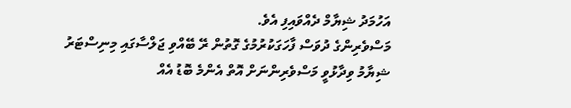އަހުމަދު ޝިޔާމް ދެއްވައިފި އެވެ.
މަސްވެރިންގެ ދުވަސް ފާހަގަކުރުމުގެ ގޮތުން ރޭ ބޭއްވި ޖަލްސާގައި މިނިސްޓަރު ޝިޔާމު ވިދާޅުވީ މަސްވެރިންނަށް އޮތް އެންމެ ބޮޑު އެއް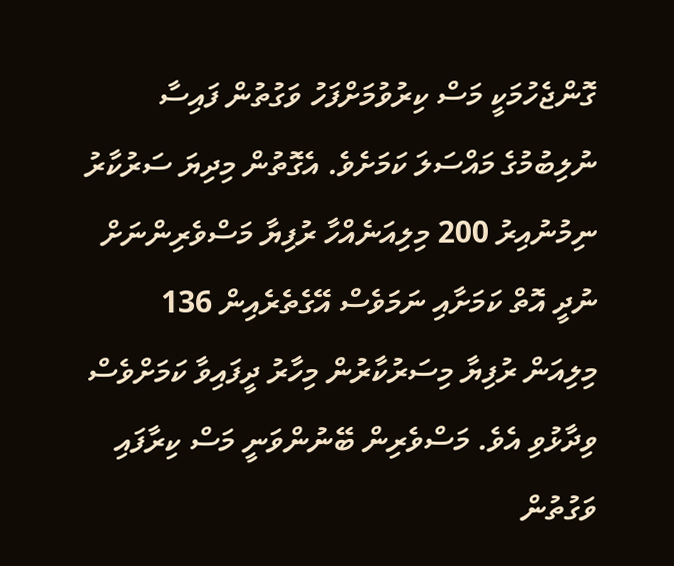ގޮންޖެހުމަކީ މަސް ކިރުވުމަށްފަހު ވަގުތުން ފައިސާ ނުލިބުމުގެ މައްސަލަ ކަމަށެވެ. އެގޮތުން މިދިޔަ ސަރުކާރު ނިމުނުއިރު 200 މިލިއަނެއްހާ ރުފިޔާ މަސްވެރިންނަށް ނުދީ އޮތް ކަމަށާއި ނަމަވެސް އޭގެތެރެއިން 136 މިލިއަން ރުފިޔާ މިސަރުކާރުން މިހާރު ދީފައިވާ ކަމަށްވެސް ވިދާޅުވި އެވެ. މަސްވެރިން ބޭނުންވަނީ މަސް ކިރާފައި ވަގުތުން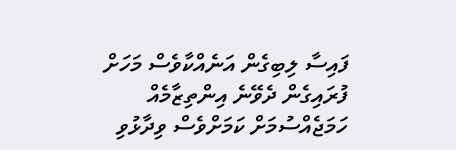ފައިސާ ލިބިގެން އަނެއްކާވެސް މަހަށް ފުރައިގެން ދެވޭނެ އިންތިޒާމެއް ހަމަޖެއްސުމަށް ކަމަށްވެސް ވިދާޅުވި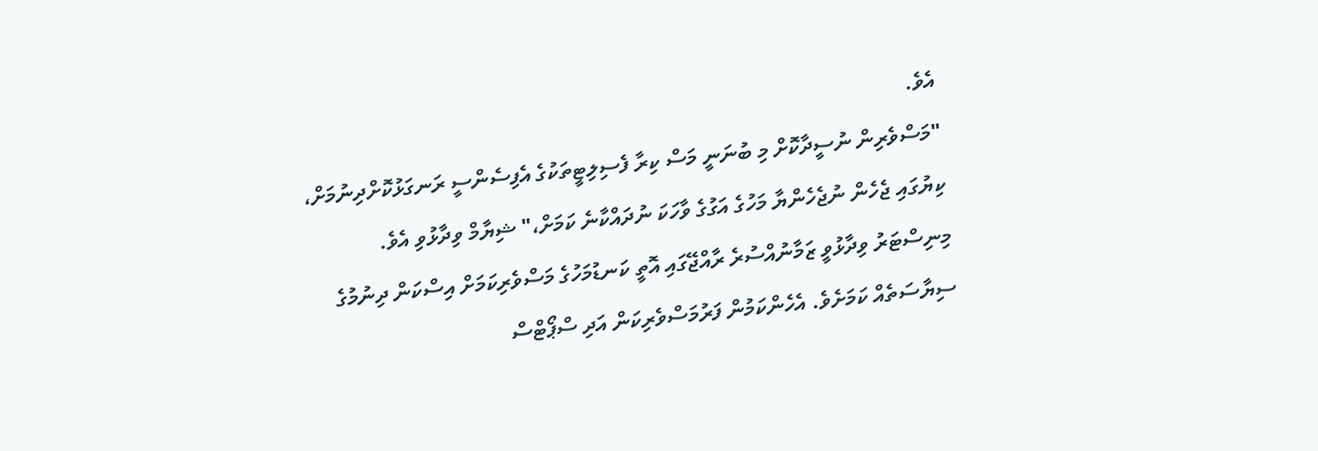އެވެ.
"މަސްވެރިން ނުސީދާކޮށް މި ބުނަނީ މަސް ކިރާ ފެސިލިޓީތަކުގެ އެފިސެންސީ ރަނގަޅުކޮށްދިނުމަށް، ކިޔުގައި ޖެހެން ނުޖެހެންޔާ މަހުގެ އަގުގެ ވާހަކަ ނުދައްކާނެ ކަމަށް،" ޝިޔާމް ވިދާޅުވި އެވެ.
މިނިސްޓަރު ވިދާޅުވީ ޒަމާނުއްސުރެ ރާއްޖޭގައި އޮތީ ކަނޑުމަހުގެ މަސްވެރިކަމަށް އިސްކަން ދިނުމުގެ ސިޔާސަތެއް ކަމަށެވެ. އެހެންކަމުން ފަރުމަސްވެރިކަން އަދި ސްޕޯޓްސް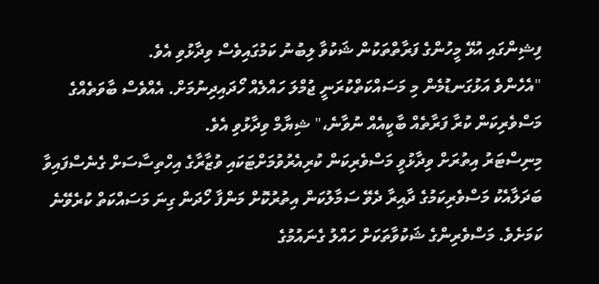ފިޝިންގައި އުޅޭ މީހުންގެ ފަރާތްތަކުން ޝަކުވާ ލިބުނު ކަމުގައިވެސް ވިދާޅުވި އެވެ.
"އެހެންވެ އަޅުގަނޑުމެން މި މަސައްކަތްކުރަނީ ޖުމްލަ ހައްލެއް ހޯދައިދިނުމަށް. އެއްވެސް ބާވަތެއްގެ މަސްވެރިކަން ކުރާ ފަރާތެއް ބާކީއެއް ނުވާނެ،" ޝިޔާމް ވިދާޅުވި އެވެ.
މިނިސްޓަރު އިތުރަށް ވިދާޅުވީ މަސްވެރިކަން ކުރިއެރުވުމަށްޓަކައި ވުޒާރާގެ އިހްތިސާސަށް ގެނެސްފައިވާ ބަދަލާއެކު މަސްވެރިކަމުގެ ދާއިރާ ދެވޭ ސަމާލުކަން އިތުރުކޮށް މަންފާ ހޯދަން ގިނަ މަސައްކަތް ކުރެވޭނެ ކަމަށެވެ. މަސްވެރިންގެ ޝަކުވާތަކަށް ހައްލު ގެނައުމުގެ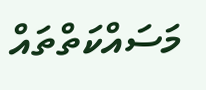މަސައްކަތްތައް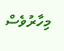މިހާރުވެސް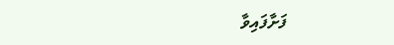ފަށާފައިވާ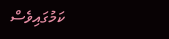ކަމުގައިވެސް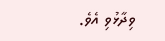ވިދާޅުވި އެވެ.